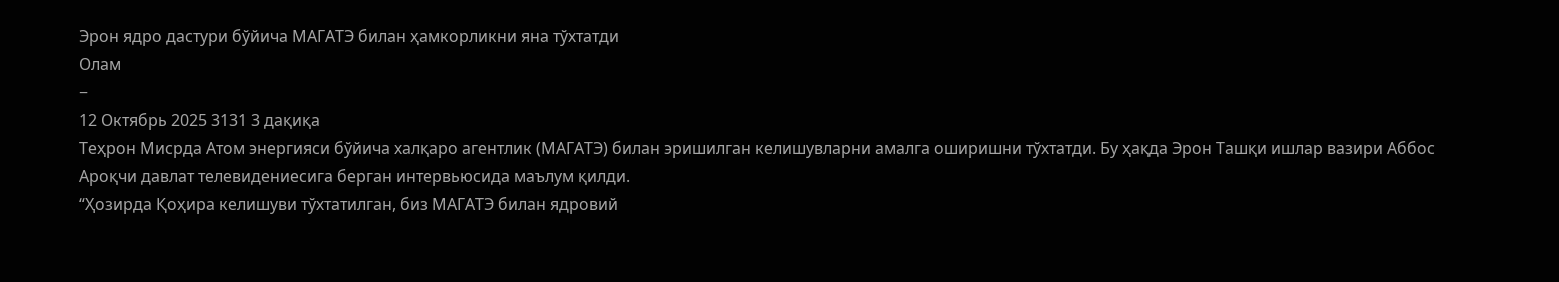Эрон ядро дастури бўйича МАГАТЭ билан ҳамкорликни яна тўхтатди
Олам
−
12 Октябрь 2025 3131 3 дақиқа
Теҳрон Мисрда Атом энергияси бўйича халқаро агентлик (МАГАТЭ) билан эришилган келишувларни амалга оширишни тўхтатди. Бу ҳақда Эрон Ташқи ишлар вазири Аббос Ароқчи давлат телевидениесига берган интервьюсида маълум қилди.
“Ҳозирда Қоҳира келишуви тўхтатилган, биз МАГАТЭ билан ядровий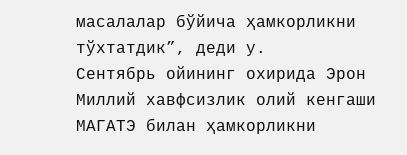масалалар бўйича ҳамкорликни тўхтатдик”, деди у.
Сентябрь ойининг охирида Эрон Миллий хавфсизлик олий кенгаши МАГАТЭ билан ҳамкорликни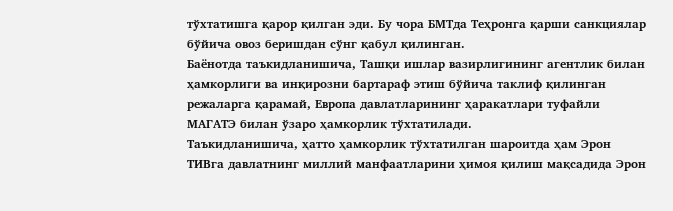тўхтатишга қарор қилган эди. Бу чора БМТда Теҳронга қарши санкциялар бўйича овоз беришдан сўнг қабул қилинган.
Баёнотда таъкидланишича, Ташқи ишлар вазирлигининг агентлик билан ҳамкорлиги ва инқирозни бартараф этиш бўйича таклиф қилинган режаларга қарамай, Европа давлатларининг ҳаракатлари туфайли МАГАТЭ билан ўзаро ҳамкорлик тўхтатилади.
Таъкидланишича, ҳатто ҳамкорлик тўхтатилган шароитда ҳам Эрон ТИВга давлатнинг миллий манфаатларини ҳимоя қилиш мақсадида Эрон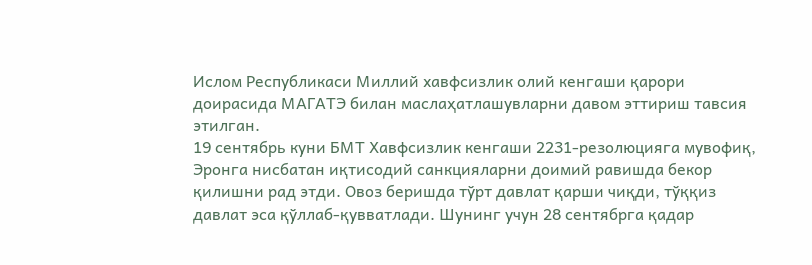Ислом Республикаси Миллий хавфсизлик олий кенгаши қарори доирасида МАГАТЭ билан маслаҳатлашувларни давом эттириш тавсия этилган.
19 сентябрь куни БМТ Хавфсизлик кенгаши 2231-резолюцияга мувофиқ, Эронга нисбатан иқтисодий санкцияларни доимий равишда бекор қилишни рад этди. Овоз беришда тўрт давлат қарши чиқди, тўққиз давлат эса қўллаб-қувватлади. Шунинг учун 28 сентябрга қадар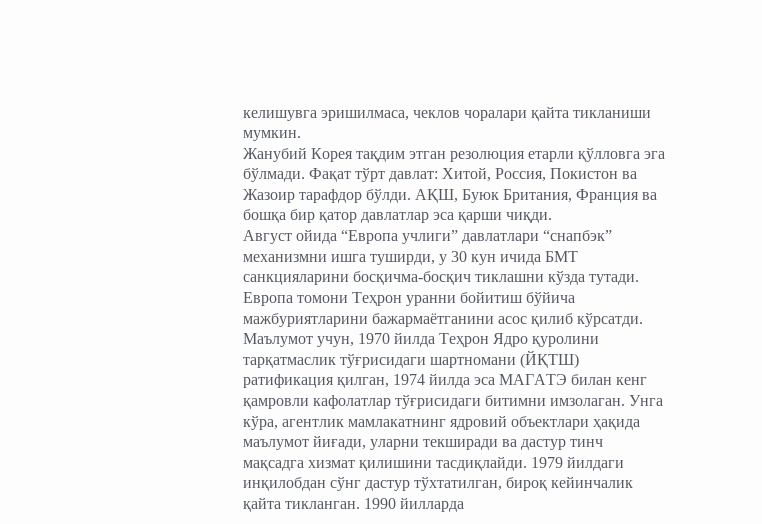келишувга эришилмаса, чеклов чоралари қайта тикланиши мумкин.
Жанубий Корея тақдим этган резолюция етарли қўлловга эга бўлмади. Фақат тўрт давлат: Хитой, Россия, Покистон ва Жазоир тарафдор бўлди. АҚШ, Буюк Британия, Франция ва бошқа бир қатор давлатлар эса қарши чиқди.
Август ойида “Европа учлиги” давлатлари “снапбэк” механизмни ишга туширди, у 30 кун ичида БМТ санкцияларини босқичма-босқич тиклашни кўзда тутади. Европа томони Теҳрон уранни бойитиш бўйича мажбуриятларини бажармаётганини асос қилиб кўрсатди.
Маълумот учун, 1970 йилда Теҳрон Ядро қуролини тарқатмаслик тўғрисидаги шартномани (ЙҚТШ) ратификация қилган, 1974 йилда эса МАГАТЭ билан кенг қамровли кафолатлар тўғрисидаги битимни имзолаган. Унга кўра, агентлик мамлакатнинг ядровий объектлари ҳақида маълумот йиғади, уларни текширади ва дастур тинч мақсадга хизмат қилишини тасдиқлайди. 1979 йилдаги инқилобдан сўнг дастур тўхтатилган, бироқ кейинчалик қайта тикланган. 1990 йилларда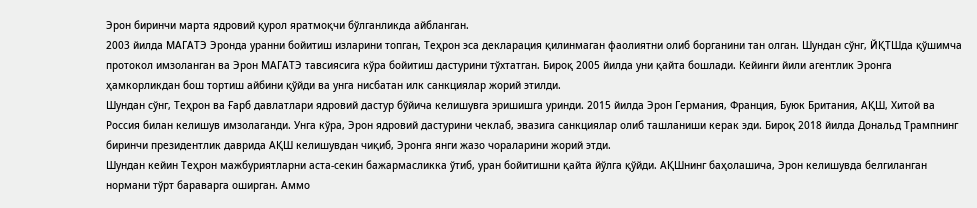Эрон биринчи марта ядровий қурол яратмоқчи бўлганликда айбланган.
2003 йилда МАГАТЭ Эронда уранни бойитиш изларини топган, Теҳрон эса декларация қилинмаган фаолиятни олиб борганини тан олган. Шундан сўнг, ЙҚТШда қўшимча протокол имзоланган ва Эрон МАГАТЭ тавсиясига кўра бойитиш дастурини тўхтатган. Бироқ 2005 йилда уни қайта бошлади. Кейинги йили агентлик Эронга ҳамкорликдан бош тортиш айбини қўйди ва унга нисбатан илк санкциялар жорий этилди.
Шундан сўнг, Теҳрон ва Ғарб давлатлари ядровий дастур бўйича келишувга эришишга уринди. 2015 йилда Эрон Германия, Франция, Буюк Британия, АҚШ, Хитой ва Россия билан келишув имзолаганди. Унга кўра, Эрон ядровий дастурини чеклаб, эвазига санкциялар олиб ташланиши керак эди. Бироқ 2018 йилда Дональд Трампнинг биринчи президентлик даврида АҚШ келишувдан чиқиб, Эронга янги жазо чораларини жорий этди.
Шундан кейин Теҳрон мажбуриятларни аста-секин бажармасликка ўтиб, уран бойитишни қайта йўлга қўйди. АҚШнинг баҳолашича, Эрон келишувда белгиланган нормани тўрт бараварга оширган. Аммо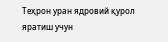Теҳрон уран ядровий қурол яратиш учун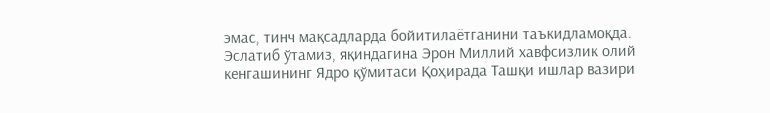эмас, тинч мақсадларда бойитилаётганини таъкидламоқда.
Эслатиб ўтамиз, яқиндагина Эрон Миллий хавфсизлик олий кенгашининг Ядро қўмитаси Қоҳирада Ташқи ишлар вазири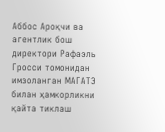Аббос Ароқчи ва агентлик бош директори Рафаэль Гросси томонидан имзоланган МАГАТЭ билан ҳамкорликни қайта тиклаш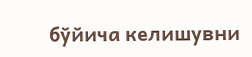бўйича келишувни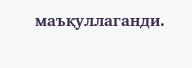маъқуллаганди.